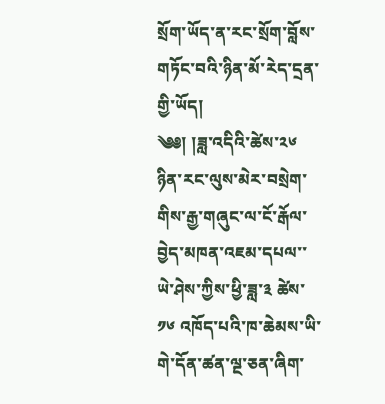སྲོག་ཡོད་ན་རང་སྲོག་བློས་གཏོང་བའི་ཉིན་མོ་རེད་དྲན་གྱི་ཡོད།
༄༅། །ཟླ་འདིའི་ཚེས་༢༦ ཉིན་རང་ལུས་མེར་བསྲེག་གིས་རྒྱ་གཞུང་ལ་ངོ་རྒོལ་བྱེད་མཁན་འཇམ་དཔལ་་ཡེ་ཤེས་ཀྱིས་ཕྱི་ཟླ་༣ ཚེས་༡༦ འཁོད་པའི་ཁ་ཆེམས་ཡི་གེ་དོན་ཚན་ལྔ་ཅན་ཞིག་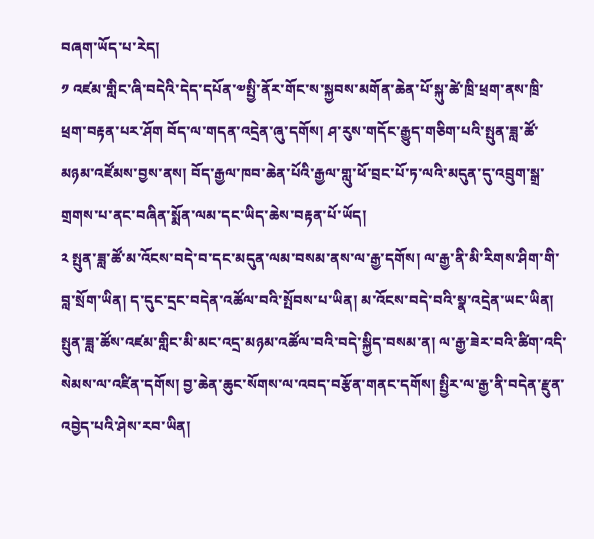བཞག་ཡོད་པ་རེད།
༡ འཛམ་གླིང་ཞི་བདེའི་དེད་དཔོན་༧སྤྱི་ནོར་གོང་ས་སྐྱབས་མགོན་ཆེན་པོ་སྐུ་ཚེ་ཁྲི་ཕྲག་ནས་ཁྲི་ཕྲག་བརྟན་པར་ཤོག བོད་ལ་གདན་འདྲེན་ཞུ་དགོས། ཤ་རུས་གདོང་རྒྱུད་གཅིག་པའི་སྤུན་ཟླ་ཚོ་མཉམ་འཛོམས་བྱས་ནས། བོད་རྒྱལ་ཁབ་ཆེན་པོའི་རྒྱལ་གླུ་ཕོ་བྲང་པོ་ཏ་ལའི་མདུན་དུ་འབྲུག་སྒྲ་གྲགས་པ་ནང་བཞིན་སྨོན་ལམ་དང་ཡིད་ཆེས་བརྟན་པོ་ཡོད།
༢ སྤུན་ཟླ་ཚོ་མ་འོངས་བདེ་བ་དང་མདུན་ལམ་བསམ་ནས་ལ་རྒྱ་དགོས། ལ་རྒྱ་ནི་མི་རིགས་ཤིག་གི་བླ་སྲོག་ཡིན། ད་དུང་དྲང་བདེན་འཚོལ་བའི་སྤོབས་པ་ཡིན། མ་འོངས་བདེ་བའི་སྣ་འདྲེན་ཡང་ཡིན། སྤུན་ཟླ་ཚོས་འཛམ་གླིང་མི་མང་འདྲ་མཉམ་འཚོལ་བའི་བདེ་སྐྱིད་བསམ་ན། ལ་རྒྱ་ཟེར་བའི་ཚིག་འདི་སེམས་ལ་འཛིན་དགོས། བྱ་ཆེན་ཆུང་སོགས་ལ་འབད་བརྩོན་གནང་དགོས། སྤྱིར་ལ་རྒྱ་ནི་བདེན་རྫུན་འབྱེད་པའི་ཤེས་རབ་ཡིན།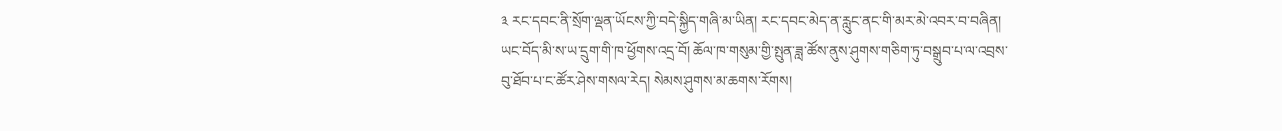༣ རང་དབང་ནི་སྲོག་ལྡན་ཡོངས་ཀྱི་བདེ་སྐྱིད་གཞི་མ་ཡིན། རང་དབང་མེད་ན་རླུང་ནང་གི་མར་མེ་འབར་བ་བཞིན། ཡང་བོད་མི་ས་ཡ་དྲུག་གི་ཁ་ཕྱོགས་འདྲ་བོ། ཆོལ་ཁ་གསུམ་གྱི་སྤུན་ཟླ་ཚོས་ནུས་ཤུགས་གཅིག་ཏུ་བསྒྲུབ་པ་ལ་འབྲས་བུ་ཐོབ་པ་ང་ཚོར་ཤེས་གསལ་རེད། སེམས་ཤུགས་མ་ཆགས་རོགས།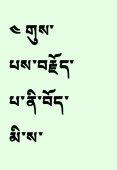༤ གུས་པས་བརྗོད་པ་ནི་བོད་མི་ས་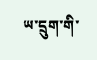ཡ་དྲུག་གི་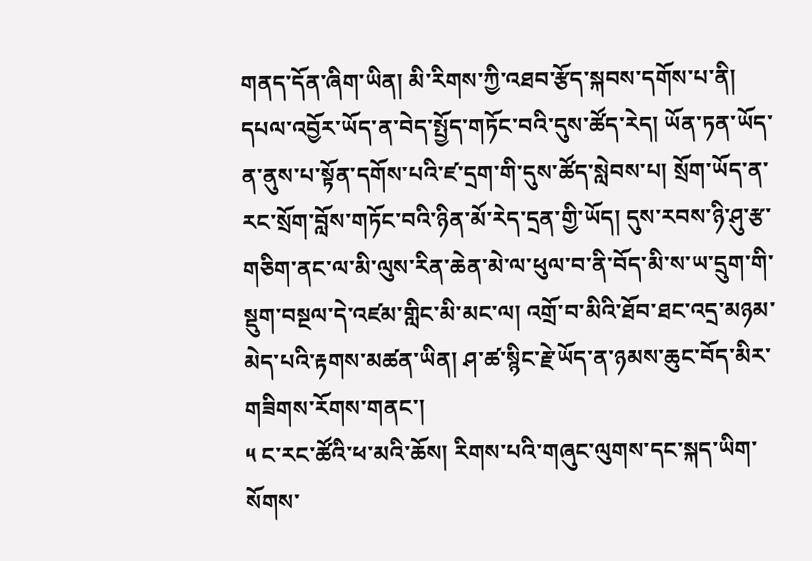གནད་དོན་ཞིག་ཡིན། མི་རིགས་ཀྱི་འཐབ་རྩོད་སྐབས་དགོས་པ་ནི། དཔལ་འབྱོར་ཡོད་ན་བེད་སྤྱོད་གཏོང་བའི་དུས་ཚོད་རེད། ཡོན་ཏན་ཡོད་ན་ནུས་པ་སྟོན་དགོས་པའི་ཛ་དྲག་གི་དུས་ཚོད་སླེབས་པ། སྲོག་ཡོད་ན་རང་སྲོག་བློས་གཏོང་བའི་ཉིན་མོ་རེད་དྲན་གྱི་ཡོད། དུས་རབས་ཉི་ཤུ་རྩ་གཅིག་ནང་ལ་མི་ལུས་རིན་ཆེན་མེ་ལ་ཕུལ་བ་ནི་བོད་མི་ས་ཡ་དྲུག་གི་སྡུག་བསྔལ་དེ་འཛམ་གླིང་མི་མང་ལ། འགྲོ་བ་མིའི་ཐོབ་ཐང་འདྲ་མཉམ་མེད་པའི་རྟགས་མཚན་ཡིན། ཤ་ཚ་སྙིང་རྗེ་ཡོད་ན་ཉམས་ཆུང་བོད་མིར་གཟིགས་རོགས་གནང་།
༥ ང་རང་ཚོའི་ཕ་མའི་ཆོས། རིགས་པའི་གཞུང་ལུགས་དང་སྐད་ཡིག་སོགས་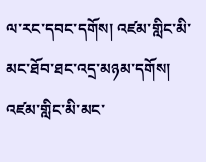ལ་རང་དབང་དགོས། འཛམ་གླིང་མི་མང་ཐོབ་ཐང་འདྲ་མཉམ་དགོས། འཛམ་གླིང་མི་མང་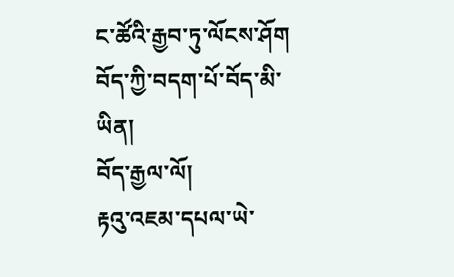ང་ཚོའི་རྒྱབ་ཏུ་ལོངས་ཤོག བོད་ཀྱི་བདག་པོ་བོད་མི་ཡིན།
བོད་རྒྱལ་ལོ།
རྟའུ་འཇམ་དཔལ་ཡེ་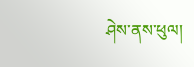ཤེས་ནས་ཕུལ།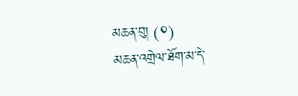མཆན་བུ། (༠)
མཆན་འགྲེལ་ཐོག་མ་དེ་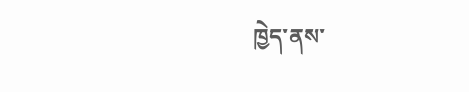ཁྱེད་ནས་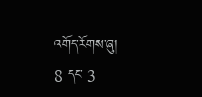འགོད་རོགས་ཞུ།
8 དང་ 3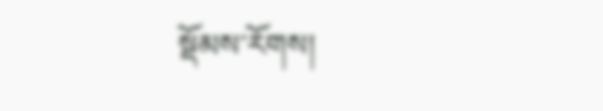སྡོམས་རོགས།